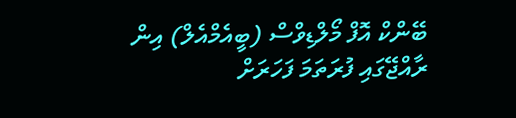ބޭންކް އޮފް މޯލްޑިވްސް (ބީއެމްއެލް) އިން ރާއްޖޭގައި ފުރަތަމަ ފަހަރަށް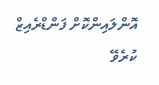އޮންލައިންކޮށް ފަންޑްރެއިޒް ކުރެވޭ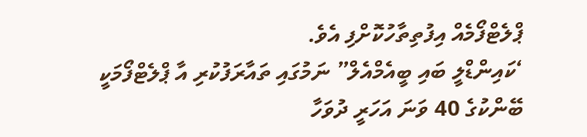ޕްލެޓްފޯމެއް އިފުތިތާހުކޮށްފި އެވެ.
‘ކައިންޑްލީ ބައި ބީއެމްއެލް” ނަމުގައި ތައާރަފުކުރި އާ ޕްލެޓްފޯމަކީ ބޭންކުގެ 40 ވަނަ އަހަރީ ދުވަހާ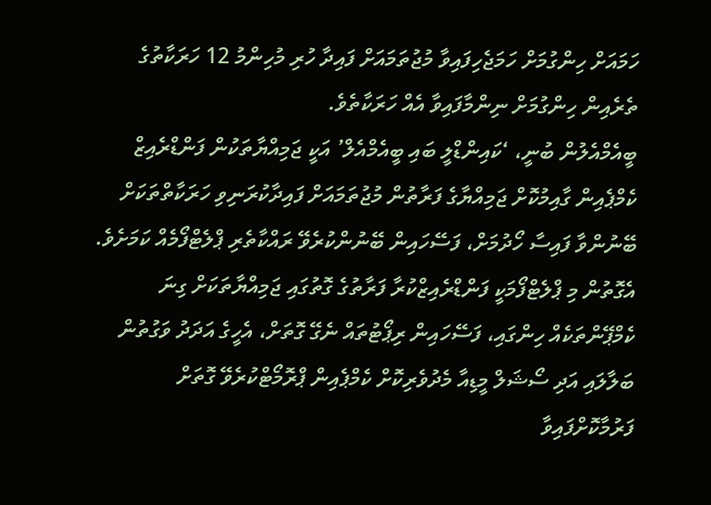ހަމައަށް ހިންގުމަށް ހަމަޖެހިފައިވާ މުޖުތަމައަށް ފައިދާ ހުރި މުހިންމު 12 ހަރަކާތުގެ ތެރެއިން ހިންގުމަށް ނިންމާފައިވާ އެއް ހަރަކާތެވެ.
ބީއެމްއެލުން ބުނީ، ‘ކައިންޑްލީ ބައި ބީއެމްއެލް’ އަކީ ޖަމިއްޔާތަކުން ފަންޑްރެއިޒް ކެމްޕެއިން ގާއިމުކޮށް ޖަމިއްޔާގެ ފަރާތުން މުޖުތަމައަށް ފައިދާކުރަނިވި ހަރަކާތްތަކަށް ބޭނުންވާ ފައިސާ ހޯދުމަށް، ފަސޭހައިން ބޭނުންކުރެވޭ ރައްކާތެރި ޕްލެޓްފޯމެއް ކަމަށެވެ.
އެގޮތުން މި ޕްލެޓްފޯމަކީ ފަންޑްރެއިޒްކުރާ ފަރާތުގެ ގޮތުގައި ޖަމިއްޔާތަކަށް ގިނަ ކެމްޕޭންތަކެއް ހިންގައި، ފަސޭހައިން ރިޕޯޓުތައް ނެގޭ ގޮތަށް، އެހީގެ އަދަދު ވަގުތުން ބަލާލައި އަދި ސޯޝަލް މީޑިއާ މެދުވެރިކޮށް ކެމްޕެއިން ޕްރޮމޯޓްކުރެވޭ ގޮތަށް ފަރުމާކޮށްފައިވާ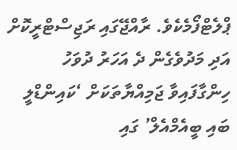ޕްލެޓްފޯމެކެވެ. ރާއްޖޭގައި ރަޖިސްޓްރީކޮށް އަދި މަދުވެގެން ދެ އަހަރު ދުވަހު ހިންގާފައިވާ ޖަމިއްޔާތަކަށް ‘ކައިންޑްލީ ބައި ބީއެމްއެލް’ ގައި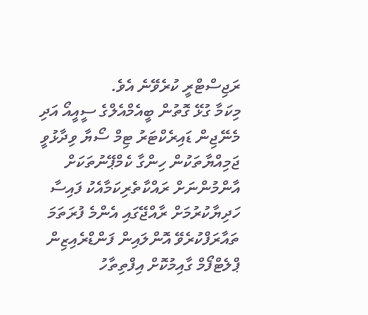ރަޖިސްޓްރީ ކުރެވޭނެ އެވެ.
މިކަމާ ގުޅޭ ގޮތުން ބީއެމްއެލްގެ ސީއީއޯ އަދި މެނޭޖިން ޑައިރެކްޓަރު ޓިމް ސޯޔާ ވިދާޅުވީ ޖަމިއްޔާތަކުން ހިންގާ ކެމްޕޭނުތަކަށް އާންމުންނަށް ރައްކާތެރިކަމާއެކު ފައިސާ ހަދިޔާކުރުމަށް ރާއްޖޭގައި އެންމެ ފުރަތަމަ ތައާރަފްކުރެވޭ އޮންލައިން ފަންޑްރެއިޒިން ޕްލެޓްފޯމް ގާއިމުކޮށް އިފްތިތާހު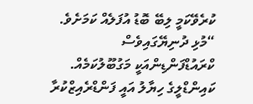ކުރެވޭކަމީ ލިބޭ ބޮޑު އުފަލެއް ކަމަށެވެ.
“މުޅި ދުނިޔޭގައިވެސް ކްރައުޑްފަންޑިންއަކީ މަގުބޫލުކަމެއް. ކައިންޑްލީގެ ހިޔާލު އައީ ފަންޑްރެއިޒްކުރާ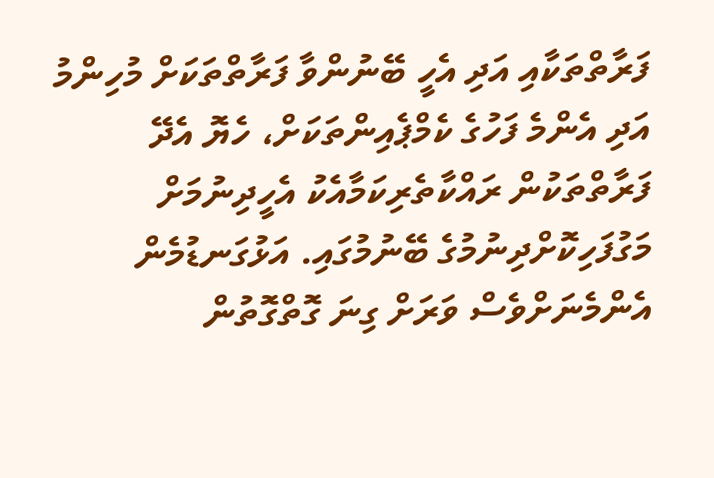ފަރާތްތަކާއި އަދި އެހީ ބޭނުންވާ ފަރާތްތަކަށް މުހިންމު އަދި އެންމެ ފަހުގެ ކެމްޕެއިންތަކަށް، ހެޔޮ އެދޭ ފަރާތްތަކުން ރައްކާތެރިކަމާއެކު އެހީދިނުމަށް މަގުފަހިކޮށްދިނުމުގެ ބޭނުމުގައި. އަޅުގަނޑުމެން އެންމެނަށްވެސް ވަރަށް ގިނަ ގޮތްގޮތުން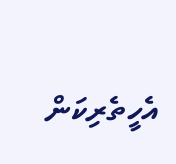އެހީތެރިކަން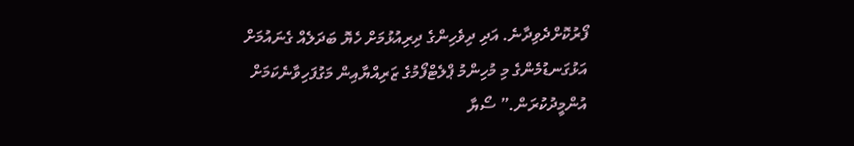ފޯރުކޮށްދެވިދާނެ. އަދި ދިވެހިންގެ ދިރިއުޅުމަށް ހެޔޮ ބަދަލެއް ގެނައުމަށް އަޅުގަނޑުމެންގެ މި މުހިންމު ޕްލެޓްފޯމުގެ ޒަރިއްޔާއިން މަގުފަހިވާނެކަމަށް އުންމީދުކުރަން.” ސޯޔާ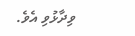ވިދާޅުވި އެވެ.